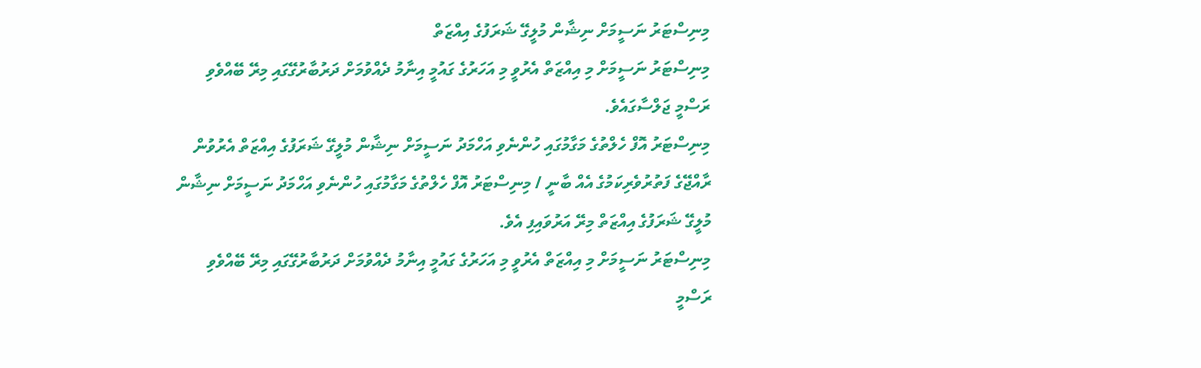މިނިސްޓަރު ނަސީމަށް ނިޝާން މުލީގޭ ޝަރަފުގެ އިއްޒަތް
މިނިސްޓަރު ނަސީމަށް މި އިއްޒަތް އެރުވީ މި އަހަރުގެ ގައުމީ އިނާމު ދެއްވުމަށް ދަރުބާރުގޭގައި މިރޭ ބޭއްވެވި ރަސްމީ ޖަލްސާގައެވެ.
މިނިސްޓަރު އޮފް ހެލްތުގެ މަގާމުގައި ހުންނެވި އަހްމަދު ނަސީމަށް ނިޝާން މުލީގޭ ޝަރަފުގެ އިއްޒަތް އެރުވުން
ރާއްޖޭގެ ފަތުރުވެރިކަމުގެ އެއް ބާނީ / މިނިސްޓަރު އޮފް ހެލްތުގެ މަގާމުގައި ހުންނެވި އަހްމަދު ނަސީމަށް ނިޝާން މުލީގޭ ޝަރަފުގެ އިއްޒަތް މިރޭ އަރުވައިފި އެވެ.
މިނިސްޓަރު ނަސީމަށް މި އިއްޒަތް އެރުވީ މި އަހަރުގެ ގައުމީ އިނާމު ދެއްވުމަށް ދަރުބާރުގޭގައި މިރޭ ބޭއްވެވި ރަސްމީ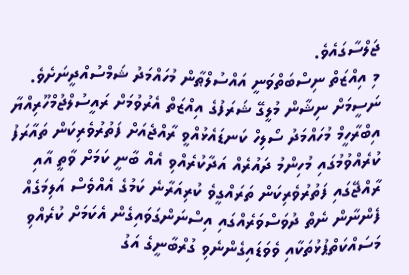ޖަލްސާގައެވެ.
މި އިއްޒަތް ނިސްބަތްވަނީ އައްސުލްޠާން މުހައްމަދު ޝަމްސުއްދީނަށެވެ. ނަސީމަށް ނިޝާން މުލީގޭ ޝަރަފުގެ އިއްޒަތް އެރުވުމަށް ރައީސުލްޖުމްހޫރިއްޔާ އިބްރާހީމް މުހައްމަދު ސޯލިހް ކަނޑައެޅުއްވީ ރާއްޖެއަށް ފަތުރުވެރިކަން ތައާރަފު ކުރެއްވުމުގައި މުހިންމު ދައުރެއް އަދާކުރެއްވި އެއް ބާނީ ކަމަށް ވާތީ އާއި ރާއްޖޭގައި ފަތުރުވެރިކަން ތަރައްގީވެ ކުރިއަރާނެ ކަމުގެ އެއްވެސް އަލިމަގެއް ފެންނާން ނެތް ދުވަސްވަރެއްގައި އިސްނަންގަވައިގެން އެކަމަށް ކުރެއްވި މަސައްކަތްޕުޅުތަކާއި ވެވަޑައިގެންނެވި ގުރްބާނީގެ އަގު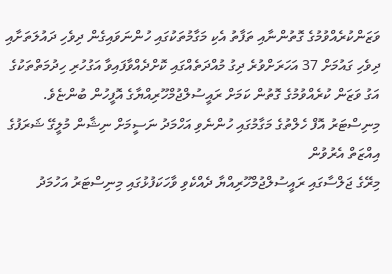ވަޒަންކުރެއްވުމުގެ ގޮތުންނާއި ތަފާތު އެކި މަގާމުތަކުގައި ހުންނަވައިގެން ދިވެހި ދައުލަތަށާއި ދިވެހި ގައުމަށް 37 އަހަރަށްވުރެ ދިގު މުއްދަތެއްގައި ކޮށްދެއްވާފައިވާ އަގުހުރި ހިދުމަތްތަކުގެ އަގު ވަޒަން ކުރެއްވުމުގެ ގޮތުން ކަމަށް ރައީސުލްޖުމްހޫރިއްޔާގެ އޮފީހުން ބުންޏެވެ.
މިނިސްޓަރު އޮފް ހެލްތުގެ މަގާމުގައި ހުންނެވި އަހްމަދު ނަސީމަށް ނިޝާން މުލީގޭ ޝަރަފުގެ އިއްޒަތް އެރުވުން
މިރޭގެ ޖަލްސާގައި ރައީސުލްޖުމްހޫރިއްޔާ ދެއްކެވި ވާހަކަފުޅުގައި މިނިސްޓަރު އަހުމަދު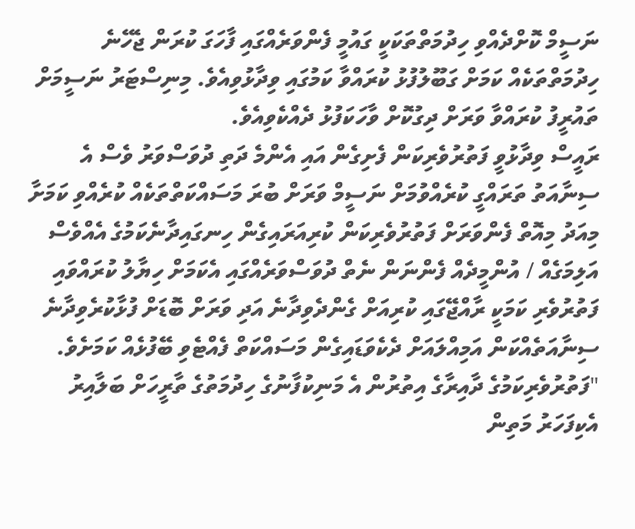ނަސީމް ކޮށްދެއްވި ހިދުމަތްތަކަކީ ގައުމީ ފެންވަރެއްގައި ފާހަގަ ކުރަން ޖެހޭނެ ހިދުމަތްތަކެއް ކަމަށް ގަބޫލުފުޅު ކުރައްވާ ކަމުގައި ވިދާޅުވިއެވެ. މިނިސްޓަރު ނަސީމަށް ތައުރީފު ކުރައްވާ ވަރަށް ދިގުކޮށް ވާހަކަފުޅު ދެއްކެވިއެވެ.
ރައީސް ވިދާޅުވީ ފަތުރުވެރިކަން ފެށިގެން އައި އެންމެ ދަތި ދުވަސްވަރު ވެސް އެ ސިނާއަތު ތަރައްގީ ކުރެއްވުމަށް ނަސީމް ވަރަށް ބުރަ މަސައްކަތްތަކެއް ކުރެއްވި ކަމަށާ މިއަދު މިއޮތް ފެންވަރަށް ފަތުރުވެރިކަން ކުރިއަރައިގެން ހިނގައިދާނެކަމުގެ އެއްވެސް އަލިމަގެއް / އުންމީދެއް ފެންނަން ނެތް ދުވަސްވަރެއްގައި އެކަމަށް ހިޔާލު ކުރައްވައި ފަތުރުވެރި ކަމަކީ ރާއްޖޭގައި ކުރިއަށް ގެންދެވިދާނެ އަދި ވަރަށް ބޮޑަށް ފުޅާކުރެވިދާނެ ސިނާއަތެއްކަން އަމިއްލައަށް ދެކެވަޑައިގެން މަސައްކަތް ފެއްޓެވި ބޭފުޅެއް ކަމަށެވެ.
"ފަތުރުވެރިކަމުގެ ދާއިރާގެ އިތުރުން އެ މަނިކުފާނުގެ ހިދުމަތުގެ ތާރީހަށް ބަލާއިރު އެކިފަހަރު މަތިން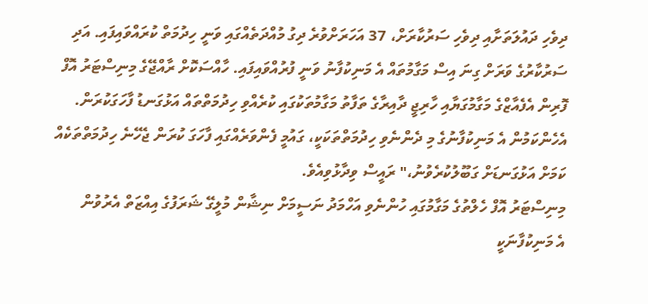ދިވެހި ދައުލަތަށާއި ދިވެހި ސަރުކާރަށް، 37 އަހަރަށްވުރެ ދިގު މުއްދަތެއްގައި ވަނީ ހިދުމަތް ކުރައްވައިފައި. އަދި ސަރުކާރުގެ ވަރަށް ގިނަ އިސް މަގާމުތައް އެ މަނިކުފާނު ވަނީ ފުރުއްވައިފައި. ހާއްސަކޮށް ރާއްޖޭގެ މިނިސްޓަރު އޮފް ފޮރިން އެފެއާޒްގެ މަގާމުގަޔާއި ހާރިޖީ ދާއިރާގެ ތަފާތު މަގާމުތަކުގައި ކުރެއްވި ހިދުމަތްތައް އަޅުގަނޑު ފާހަގަކުރަން. އެހެންކަމުން އެ މަނިކުފާނުގެ މި ދެންނެވި ހިދުމަތްތަކަކީ، ގައުމީ ފެންވަރެއްގައި ފާހަގަ ކުރަން ޖެހޭނެ ހިދުމަތްތަކެއް ކަމަށް އަޅުގަނޑަށް ގަބޫލުކުރެވުނު،" ރައީސް ވިދާޅުވިއެވެ.
މިނިސްޓަރު އޮފް ހެލްތުގެ މަގާމުގައި ހުންނެވި އަހްމަދު ނަސީމަށް ނިޝާން މުލީގޭ ޝަރަފުގެ އިއްޒަތް އެރުވުން
އެ މަނިކުފާނަކީ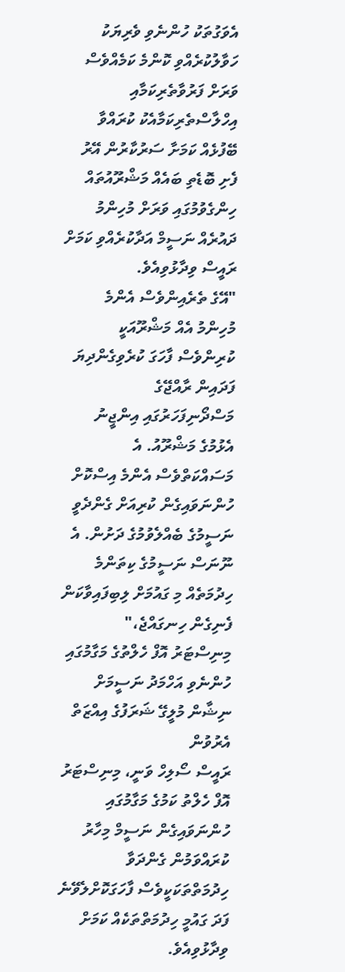އެވަގުތަކު ހުންނެވި ވެރިޔަކު ހަވާލުކުރެއްވި ކޮންމެ ކަމެއްވެސް ވަރަށް ފަރުވާތެރިކަމާއި އިހްލާސްތެރިކަމާއެކު ކުރައްވާ ބޭފުޅެއް ކަމަށާ ސަރުކާރުން އޭރު ފެށި ބޮޑެތި ބައެއް މަޝްރޫއުތައް ހިންގެވުމުގައި ވަރަށް މުހިންމު ދައުރެއް ނަސީމް އަދާކުރެއްވި ކަމަށް ރައީސް ވިދާޅުވިއެވެ.
"އޭގެ ތެރެއިންވެސް އެންމެ މުހިންމު އެއް މަޝްރޫއަކީ ކުރިންވެސް ފާހަގަ ކުރެވިގެންދިޔަ ފަދައިން ރާއްޖޭގެ މަސްދޯނިފަހަރުގައި އިންޖީނު އެޅުމުގެ މަޝްރޫއު. އެ މަސައްކަތްވެސް އެންމެ އިސްކޮށް ހުންނަވައިގެން ކުރިއަށް ގެންދެވީ ނަސީމުގެ ބެއްލެވުމުގެ ދަށުން. އެ ނޫނަސް ނަސީމުގެ ކިތަންމެ ހިދުމަތެއް މި ގައުމަށް ލިބިފައިވާކަން ފެނިގެން ހިނގައްޖެ،"
މިނިސްޓަރު އޮފް ހެލްތުގެ މަގާމުގައި ހުންނެވި އަހްމަދު ނަސީމަށް ނިޝާން މުލީގޭ ޝަރަފުގެ އިއްޒަތް އެރުވުން
ރައީސް ސޯލިހް ވަނީ، މިނިސްޓަރު އޮފް ހެލްތު ކަމުގެ މަގާމުގައި ހުންނަވައިގެން ނަސީމް މިހާރު ކުރައްވަމުން ގެންދަވާ ހިދުމަތްތަކަކީވެސް ފާހަގަކޮށްލެވޭނެ ފަދަ ގައުމީ ހިދުމަތްތަކެއް ކަމަށް ވިދާޅުވިއެވެ.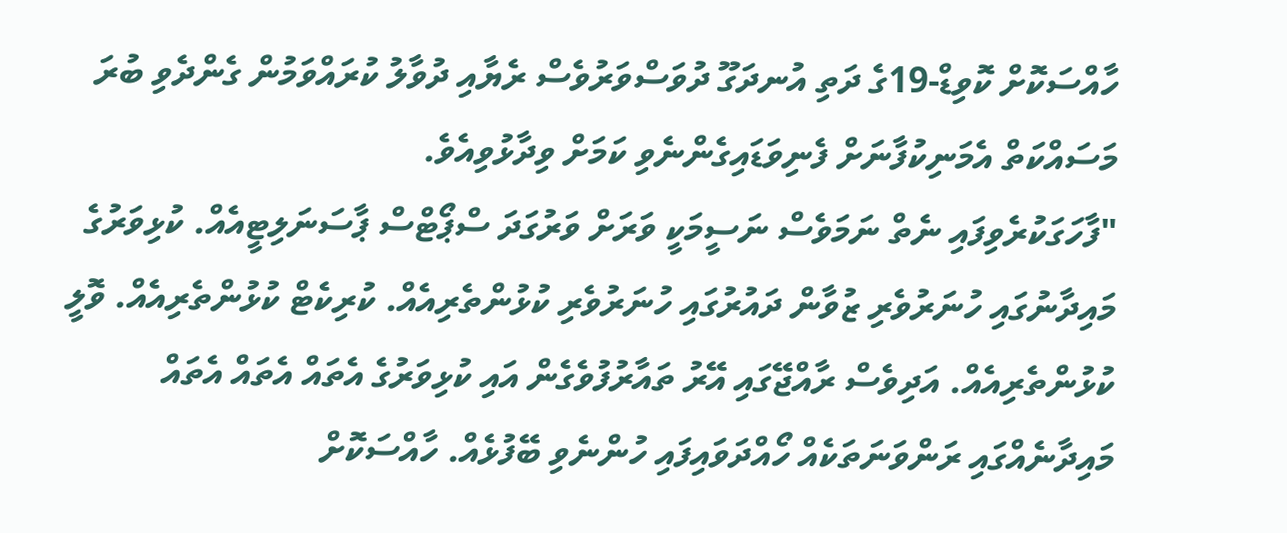ހާއްސަކޮށް ކޮވިޑް-19ގެ ދަތި އުނދަގޫ ދުވަސްވަރުވެސް ރެޔާއި ދުވާލު ކުރައްވަމުން ގެންދެވި ބުރަ މަސައްކަތް އެމަނިކުފާނަށް ފެނިވަޑައިގެންނެވި ކަމަށް ވިދާޅުވިއެވެ.
"ފާހަގަކުރެވިފައި ނެތް ނަމަވެސް ނަސީމަކީ ވަރަށް ވަރުގަދަ ސްޕޯޓްސް ޕާސަނަލިޓީއެއް. ކުޅިވަރުގެ މައިދާނުގައި ހުނަރުވެރި ޒުވާން ދައުރުގައި ހުނަރުވެރި ކުޅުންތެރިއެއް. ކުރިކެޓް ކުޅުންތެރިއެއް. ވޮލީ ކުޅުންތެރިއެއް. އަދިވެސް ރާއްޖޭގައި އޭރު ތައާރުފުވެގެން އައި ކުޅިވަރުގެ އެތައް އެތައް އެތައް މައިދާނެއްގައި ރަންވަނަތަކެއް ހޯއްދަވައިފައި ހުންނެވި ބޭފުޅެއް. ހާއްސަކޮށް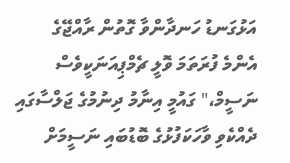އަޅުގަނޑު ހަނދާންވާ ގޮތުން ރާއްޖޭގެ އެންމެ ފުރަތަމަ ވޮލީ ޗެމްޕިއަނަކީވެސް ނަސީމް،" ގައުމީ އިނާމު ދިނުމުގެ ޖަލްސާގައި ދެއްކެވި ވާހަކަފުޅުގެ ބޮޑުބައި ނަސީމަށް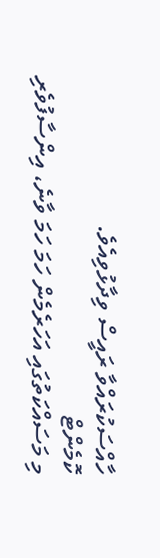ހާއްސަކުރައްވާ ރައީސް ވިދާޅުވިއެވެ.
ކޮމެންޓް
މި މަސައްކަތުގައި އަހަރެމެން ހަމަ ހަމަ ވާނެ، އިންސާފުވެރި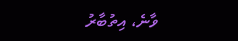ވާނެ، އިތުބާރު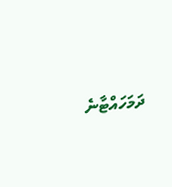ދަމަހައްޓާނެ